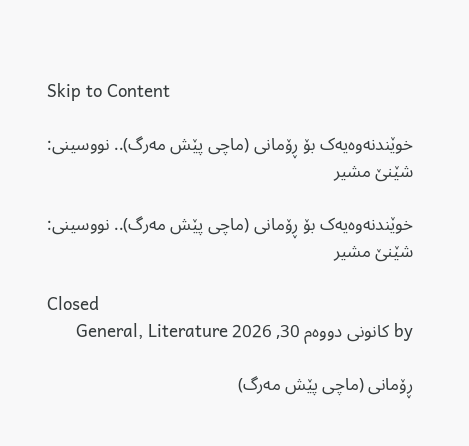Skip to Content

خوێندنەوەیەک بۆ ڕۆمانی (ماچی پێش مەرگ).. نووسینی: شێنێ مشیر

خوێندنەوەیەک بۆ ڕۆمانی (ماچی پێش مەرگ).. نووسینی: شێنێ مشیر

Closed
by كانونی دووه‌م 30, 2026 General, Literature

ڕۆمانی (ماچی پێش مەرگ)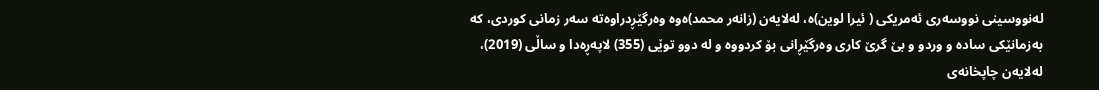لەنووسینی نووسەری ئەمریکی ( ئیرا لوین)ە، لەلایەن (زانەر محمد)ەوە وەرگێڕدراوەتە سەر زمانی کوردی، کە بەزمانێکی سادە و وردو و بێ گرێ کاری وەرگێڕانی بۆ کردووە و لە دوو توێی (355) لاپەڕەدا و ساڵی (2019)، لەلایەن چاپخانەی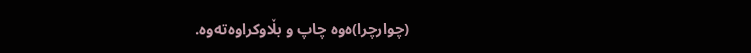(چوارچرا)ەوە چاپ و بڵاوکراوەتەوە.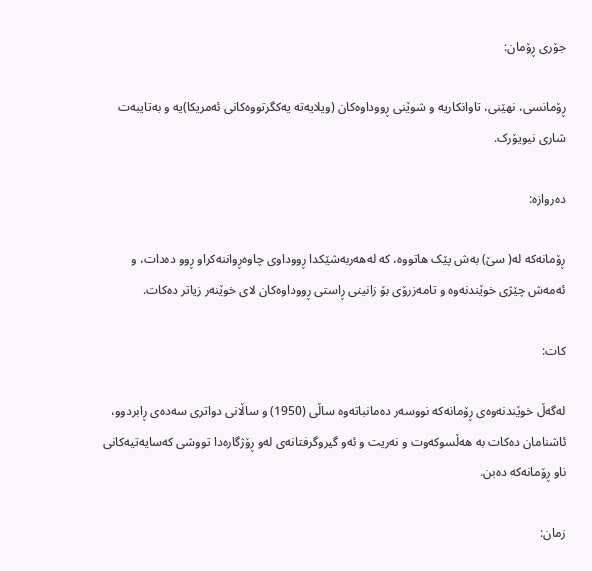جۆری ڕۆمان:

ڕۆمانسی، نهێنی، تاوانکاریە و شوێنی ڕووداوەکان (ویلایەتە یەکگرتووەکانی ئەمریکا)یە و بەتایبەت شاری نیویۆرک.

دەروازە:

ڕۆمانەکە لە( سێ) بەش پێک هاتووە، کە لەهەربەشێکدا ڕووداوی چاوەڕواننەکراو ڕوو دەدات، و ئەمەش چێژی خوێندنەوە و تامەزرۆی بۆ زانینی ڕاستی ڕووداوەکان لای خوێنەر زیاتر دەکات.

کات:

لەگەڵ خوێندنەوەی ڕۆمانەکە نووسەر دەمانباتەوە ساڵی (1950) و ساڵانی دواتری سەدەی ڕابردوو، ئاشنامان دەکات بە هەڵسوکەوت و نەریت و ئەو گیروگرفتانەی لەو ڕۆژگارەدا تووشی کەسایەتیەکانی ناو ڕۆمانەکە دەبن.

زمان: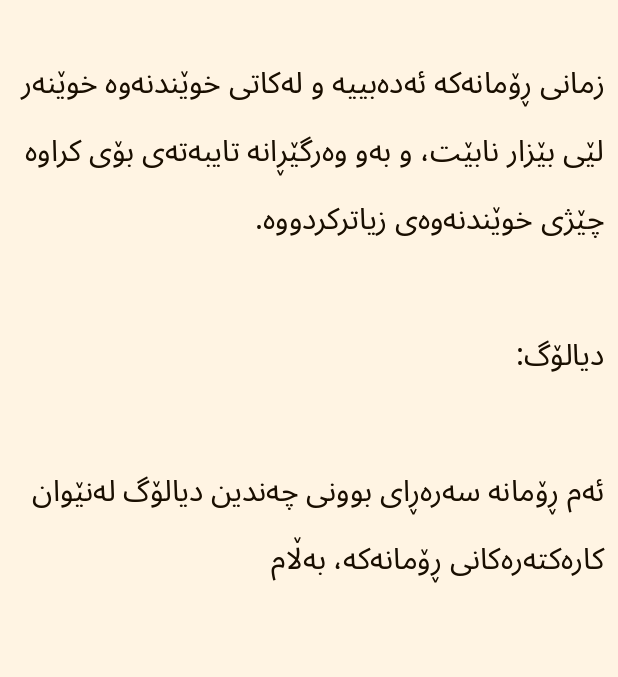زمانی ڕۆمانەکە ئەدەبییە و لەکاتی خوێندنەوە خوێنەر لێی بێزار نابێت، و بەو وەرگێڕانە تایبەتەی بۆی کراوە چێژی خوێندنەوەی زیاترکردووە.

دیالۆگ:

ئەم ڕۆمانە سەرەڕای بوونی چەندین دیالۆگ لەنێوان کارەکتەرەکانی ڕۆمانەکە، بەڵام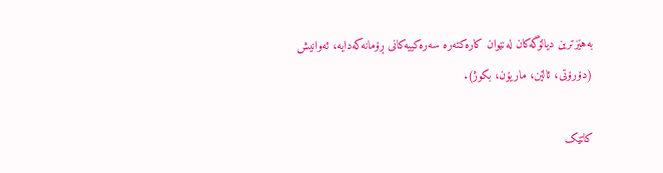بەهێزترین دیالۆگەکان لەنێوان کارەکتەرە سەرەکییەکانی ڕۆمانەکەدایە، ئەوانیش (دۆرۆتی، ئالێن، ماریۆن، بکوژ).

کاتێک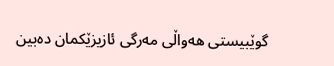گوێبیستی هەواڵی مەرگی ئازیزێکمان دەبین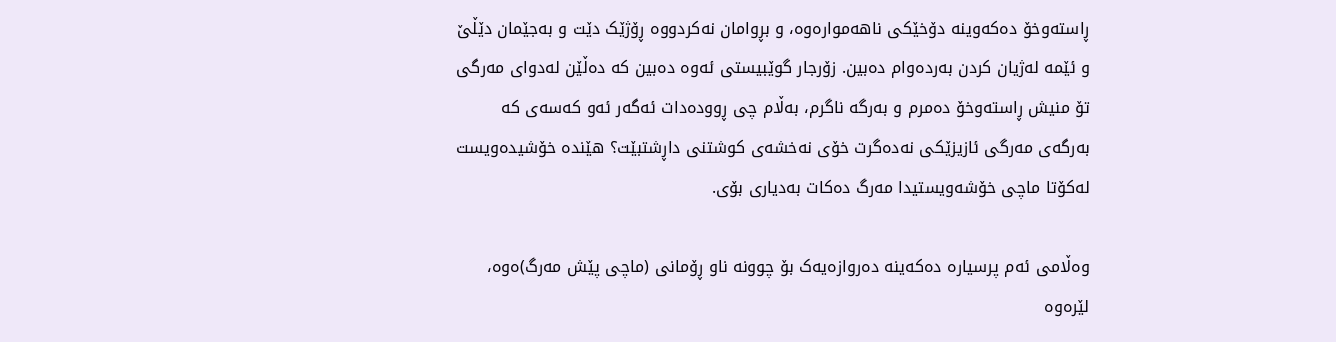ڕاستەوخۆ دەکەوینە دۆخێکی ناهەموارەوە، و بڕوامان نەکردووە ڕۆژێک دێت و بەجێمان دێڵێ و ئێمە لەژیان کردن بەردەوام دەبین. زۆرجار گوێبیستی ئەوە دەبین کە دەڵێن لەدوای مەرگی تۆ منیش ڕاستەوخۆ دەمرم و بەرگە ناگرم، بەڵام چی ڕوودەدات ئەگەر ئەو کەسەی کە بەرگەی مەرگی ئازیزێکی نەدەگرت خۆی نەخشەی کوشتنی داڕشتبێت؟ هێندە خۆشیدەویست لەکۆتا ماچی خۆشەویستیدا مەرگ دەکات بەدیاری بۆی.

وەڵامی ئەم پرسیارە دەکەینە دەروازەیەک بۆ چوونە ناو ڕۆمانی (ماچی پێش مەرگ)ەوە، لێرەوە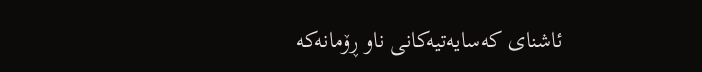ئاشنای کەسایەتیەکانی ناو ڕۆمانەکە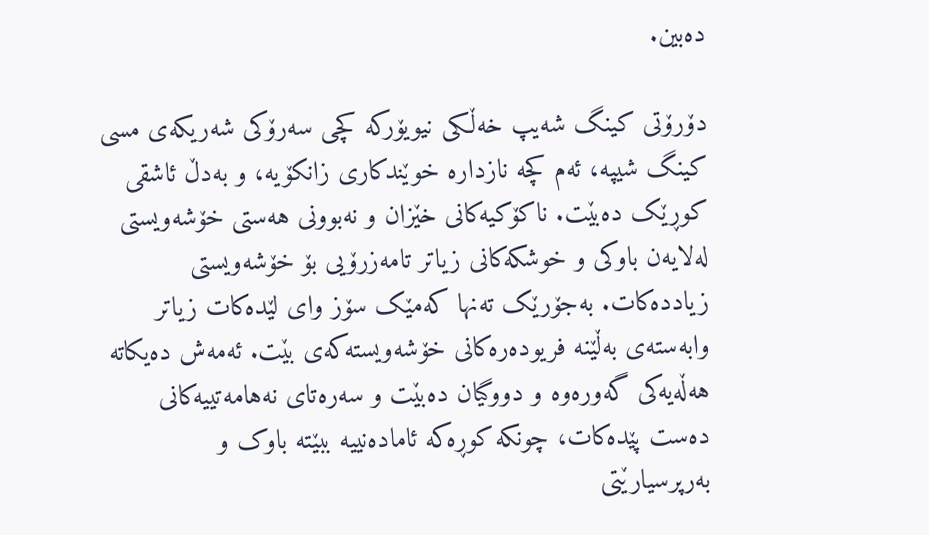دەبین.

دۆرۆتی کینگ شەیپ خەڵکی نیویۆرکە کچی سەرۆکی شەریکەی مسی کینگ شیپە، ئەم کچە نازدارە خوێندکاری زانکۆیە، و بەدڵ ئاشقی کوڕێک دەبێت. ناکۆکیەکانی خێزان و نەبوونی هەستی خۆشەویستی لەلایەن باوکی و خوشکەکانی زیاتر تامەزرۆیی بۆ خۆشەویستی زیاددەکات. بەجۆرێک تەنها کەمێک سۆز وای لێدەکات زیاتر وابەستەی بەڵێنە فریودەرەکانی خۆشەویستەکەی بێت. ئەمەش دەیکاتە هەڵەیەکی گەورەوە و دووگیان دەبێت و سەرەتای نەهامەتییەکانی دەست پێدەکات، چونکە کوڕەکە ئامادەنییە ببێتە باوک و بەرپرسیارێتی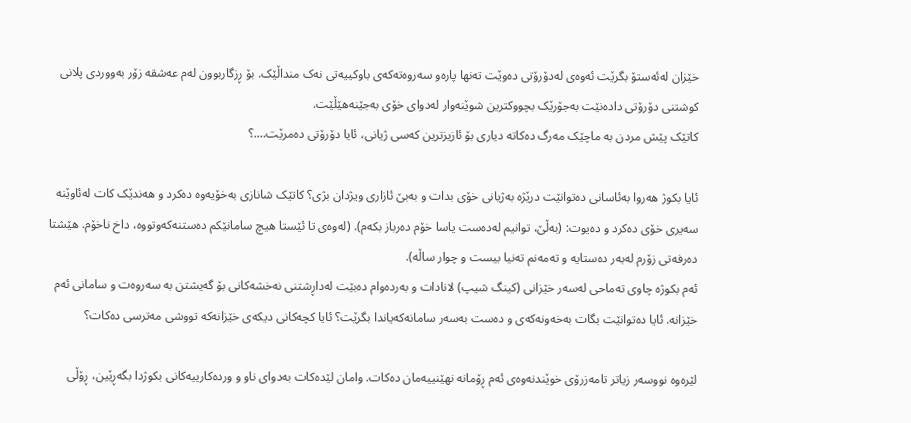خێزان لەئەستۆ بگرێت ئەوەی لەدۆرۆتی دەوێت تەنها پارەو سەروەتەکەی باوکییەتی نەک منداڵێک. بۆ ڕزگاربوون لەم عەشقە زۆر بەووردی پلانی کوشتنی دۆرۆتی دادەنێت بەجۆرێک بچووکترین شوێنەوار لەدوای خۆی بەجێنەهێڵێت.
کاتێک پێش مردن بە ماچێک مەرگ دەکاتە دیاری بۆ ئازیزترین کەسی ژیانی، ئایا دۆرۆتی دەمرێت….؟

ئایا بکوژ هەروا بەئاسانی دەتوانێت درێژە بەژیانی خۆی بدات و بەبێ ئازاری ویژدان بژی؟ کاتێک شانازی بەخۆیەوە دەکرد و هەندێک کات لەئاوێنە سەیری خۆی دەکرد و دەیوت: (بەڵێ، توانیم لەدەست یاسا خۆم دەرباز بکەم). (لەوەی تا ئێستا هیچ سامانێکم دەستنەکەوتووە، داخ ناخۆم. هێشتا دەرفەتی زۆرم لەبەر دەستایە و تەمەنم تەنیا بیست و چوار ساڵە).
ئەم بکوژە چاوی تەماحی لەسەر خێزانی (کینگ شیپ) لانادات و بەردەوام دەبێت لەداڕشتنی نەخشەکانی بۆ گەیشتن بە سەروەت و سامانی ئەم خێزانە. ئایا دەتوانێت بگات بەخەونەکەی و دەست بەسەر سامانەکەیاندا بگرێت؟ ئایا کچەکانی دیکەی خێزانەکە تووشی مەترسی دەکات؟

لێرەوە نووسەر زیاتر تامەزرۆی خوێندنەوەی ئەم ڕۆمانە نهێنییەمان دەکات. وامان لێدەکات بەدوای ناو و وردەکارییەکانی بکوژدا بگەڕێین، ڕۆڵی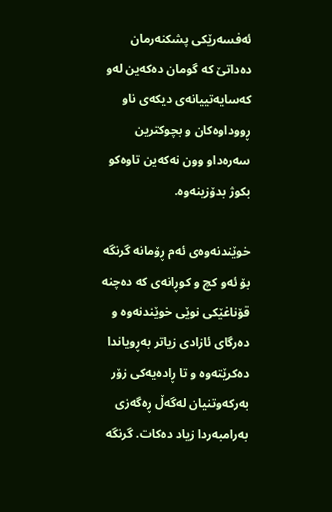ئەفسەرێکی پشکنەرمان دەداتێ کە گومان دەکەین لەو کەسایەتییانەی دیکەی ناو ڕووداوەکان و بچوکترین سەرەداو وون نەکەین تاوەکو بکوژ بدۆزینەوە.

خوێندنەوەی ئەم ڕۆمانە گرنگە بۆ ئەو کچ و کوڕانەی کە دەچنە قۆناغێکی نوێی خوێندنەوە و دەرگای ئازادی زیاتر بەڕویاندا دەکرێتەوە و تا ڕادەیەکی زۆر بەرکەوتنیان لەگەڵ ڕەگەزی بەرامبەردا زیاد دەکات. گرنگە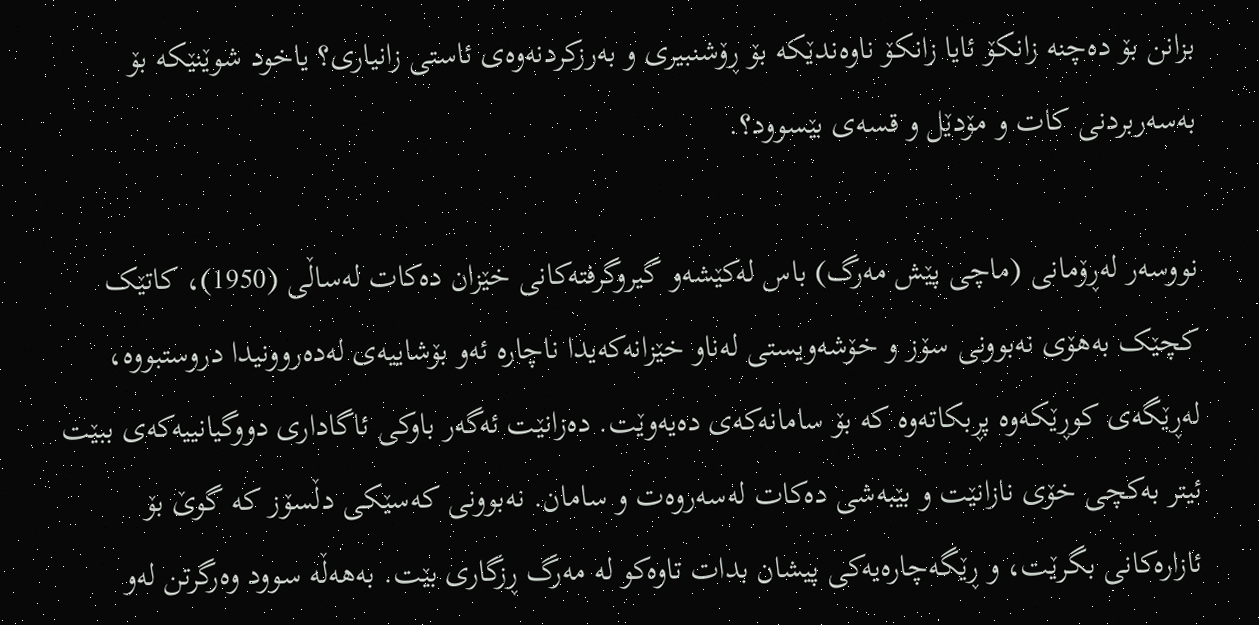بزانن بۆ دەچنە زانکۆ ئایا زانکۆ ناوەندێکە بۆ ڕۆشنبیری و بەرزکردنەوەی ئاستی زانیاری؟ یاخود شوێنێکە بۆ بەسەربردنی کات و مۆدێل و قسەی بێسوود؟.

نووسەر لەڕۆمانی (ماچی پێش مەرگ) باس لەکێشەو گیروگرفتەکانی خێزان دەکات لەساڵی (1950)، کاتێک کچێک بەهۆی نەبوونی سۆز و خۆشەویستی لەناو خێزانەکەیدا ناچارە ئەو بۆشاییەی لەدەروونیدا دروستبووە، لەڕێگەی کوڕێکەوە پڕبکاتەوە کە بۆ سامانەکەی دەیەوێت. دەزانێت ئەگەر باوکی ئاگاداری دووگیانییەکەی ببێت ئیتر بەکچی خۆی نازانێت و بێبەشی دەکات لەسەروەت و سامان. نەبوونی کەسێکی دڵسۆز کە گوێ بۆ ئازارەکانی بگرێت، و ڕێگەچارەیەکی پیشان بدات تاوەکو لە مەرگ ڕزگاری بێت. بەهەڵە سوود وەرگرتن لەو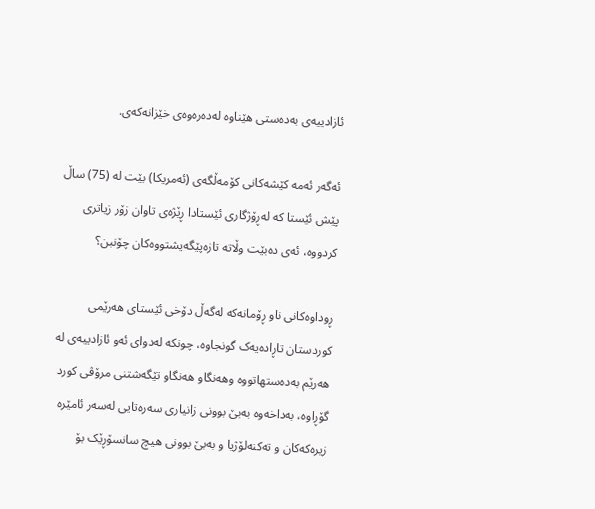ئازادییەی بەدەستی هێناوە لەدەرەوەی خێزانەکەی.

ئەگەر ئەمە کێشەکانی کۆمەڵگەی (ئەمریکا) بێت لە (75) ساڵ پێش ئێستا کە لەڕۆژگاری ئێستادا ڕێژەی تاوان زۆر زیاتری کردووە، ئەی دەبێت وڵاتە تازەپێگەیشتووەکان چۆنبن؟

ڕوداوەکانی ناو ڕۆمانەکە لەگەڵ دۆخی ئێستای هەرێمی کوردستان تاڕادەیەک گونجاوە، چونکە لەدوای ئەو ئازادییەی لە هەرێم بەدەستهاتووە وهەنگاو هەنگاو تێگەشتنی مرۆڤی کورد گۆڕاوە، بەداخەوە بەبێ بوونی زانیاری سەرەتایی لەسەر ئامێرە زیرەکەکان و تەکنەلۆژیا و بەبێ بوونی هیچ سانسۆڕێک بۆ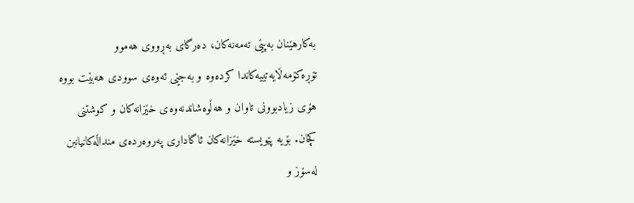بەکارهێنان بەپێی تەمەنەکان، دەرگای بەڕووی هەموو تۆڕەکۆمەڵایەتییەکاندا کردەوە و بەجێی ئەوەی سوودی هەبێت بووە هۆی زیادبوونی تاوان و هەڵوەشاندنەوەی خێزانەکان و کوشتنی کچان. بۆیە پێویستە خێزانەکان ئاگاداری پەروەردەی منداڵەکانیانبن لەسۆز و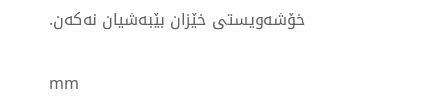خۆشەویستی خێزان بێبەشیان نەکەن.

mm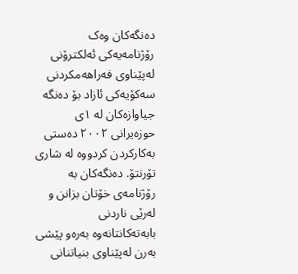دەنگەکان وەک رۆژنامەیەکی ئەلکترۆنی لەپێناوی فەراهەمکردنی سەکۆیەکی ئازاد بۆ دەنگە جیاوازەکان لە ١ی حوزەیرانی ٢٠٠٢ دەستی بەکارکردن کردووە لە شاری تۆرنتۆ. دەنگەکان بە رۆژنامەی خۆتان بزانن و لەرێی ناردنی بابەتەکانتانەوە بەرەو پێشی بەرن لەپێناوی بنیاتنانی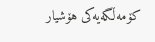کۆمەڵگەیەکی هۆشیار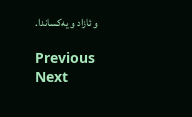و ئازاد و یەکساندا.

Previous
Next